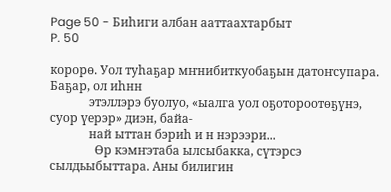Page 50 - Биһиги албан ааттаахтарбыт
P. 50

корорө. Уол туһаҕар мҥнибиткуобаҕын датоҥсупара. Баҕар, ол иһнн
             этэллэрэ буолуо, «ыалга уол оҕотороотөҕүнэ, суор үерэр» диэн, байа-
             най ыттан бэриһ и н нэрээри...
               Өр кэмҥэтаба ылсыбакка, сүтэрсэ сылдьыбыттара. Аны билигин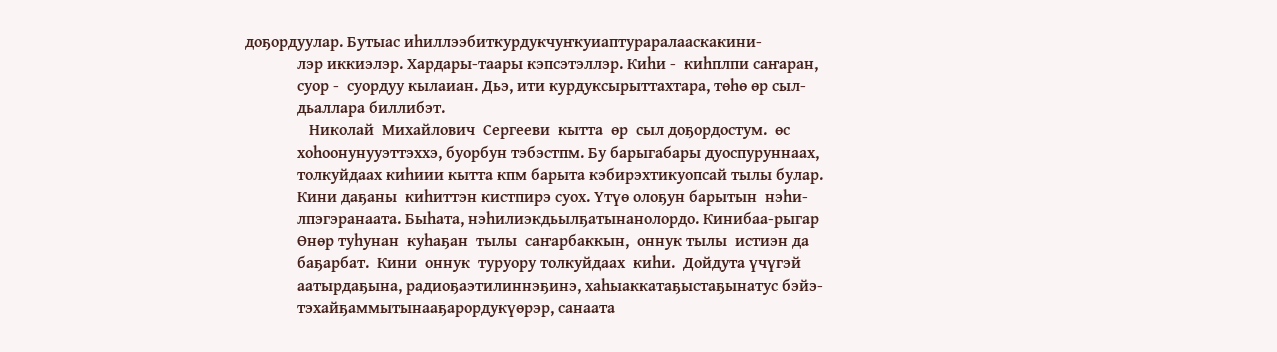доҕордуулар. Бутыас иһиллээбиткурдукчуҥкуиаптураралааскакини-
             лэр иккиэлэр. Хардары-таары кэпсэтэллэр. Киһи -  киһплпи саҥаран,
             суор -  суордуу кылаиан. Дьэ, ити курдуксырыттахтара, төһө өр сыл-
             дьаллара биллибэт.
                Николай  Михайлович  Сергееви  кытта  өр  сыл доҕордостум.  өс
             хоһоонунууэттэххэ, буорбун тэбэстпм. Бу барыгабары дуоспуруннаах,
             толкуйдаах киһиии кытта кпм барыта кэбирэхтикуопсай тылы булар.
             Кини даҕаны  киһиттэн кистпирэ суох. Үтүө олоҕун барытын  нэһи-
             лпэгэранаата. Быһата, нэһилиэкдьылҕатынанолордо. Кинибаа-рыгар
             Өнөр туһунан  куһаҕан  тылы  саҥарбаккын,  оннук тылы  истиэн да
             баҕарбат.  Кини  оннук  туруору толкуйдаах  киһи.  Дойдута үчүгэй
             аатырдаҕына, радиоҕаэтилиннэҕинэ, хаһыаккатаҕыстаҕынатус бэйэ-
             тэхайҕаммытынааҕарордукүөрэр, санаата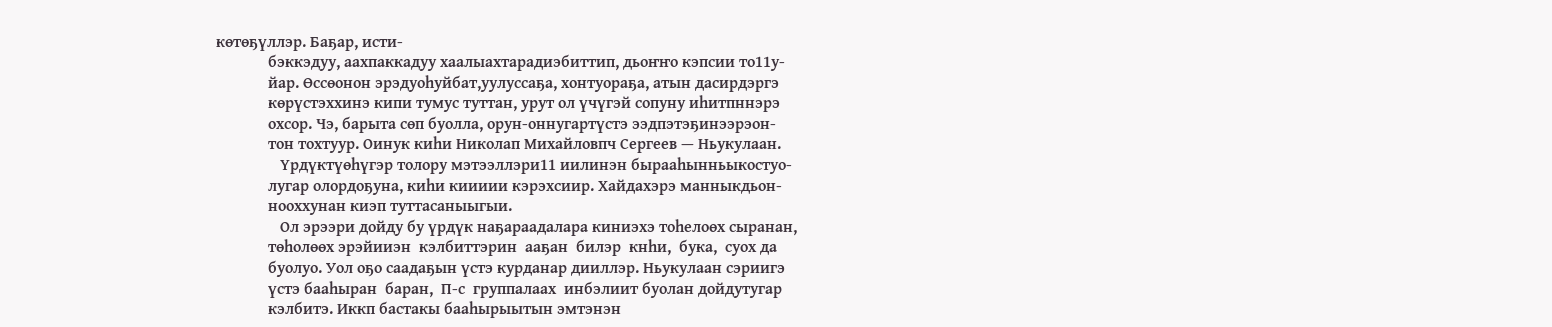көтөҕүллэр. Баҕар, исти-
             бэккэдуу, аахпаккадуу хаалыахтарадиэбиттип, дьоҥҥо кэпсии то11у-
             йар. Өссөонон эрэдуоһуйбат,уулуссаҕа, хонтуораҕа, атын дасирдэргэ
             көрүстэххинэ кипи тумус туттан, урут ол үчүгэй сопуну иһитпннэрэ
             охсор. Чэ, барыта сөп буолла, орун-оннугартүстэ ээдпэтэҕинээрэон-
             тон тохтуур. Оинук киһи Николап Михайловпч Сергеев — Ньукулаан.
                Үрдүктүөһүгэр толору мэтээллэри11 иилинэн бырааһынньыкостуо-
             лугар олордоҕуна, киһи киииии кэрэхсиир. Хайдахэрэ манныкдьон-
             нооххунан киэп туттасаныыгыи.
                Ол эрээри дойду бу үрдүк наҕараадалара киниэхэ тоһелоөх сыранан,
             төһолөөх эрэйииэн  кэлбиттэрин  ааҕан  билэр  кнһи,  бука,  суох да
             буолуо. Уол оҕо саадаҕын үстэ курданар дииллэр. Ньукулаан сэриигэ
             үстэ бааһыран  баран,  П-с  группалаах  инбэлиит буолан дойдутугар
             кэлбитэ. Иккп бастакы бааһырыытын эмтэнэн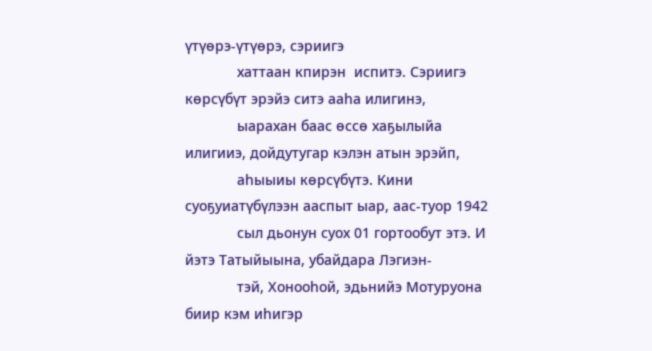үтүөрэ-үтүөрэ, сэриигэ
             хаттаан кпирэн  испитэ. Сэриигэ көрсүбүт эрэйэ ситэ ааһа илигинэ,
             ыарахан баас өссө хаҕылыйа илигииэ, дойдутугар кэлэн атын эрэйп,
             аһыыиы көрсүбүтэ. Кини суоҕуиатүбүлээн ааспыт ыар, аас-туор 1942
             сыл дьонун суох 01 гортообут этэ. И йэтэ Татыйыына, убайдара Лэгиэн-
             тэй, Хонооһой, эдьнийэ Мотуруона биир кэм иһигэр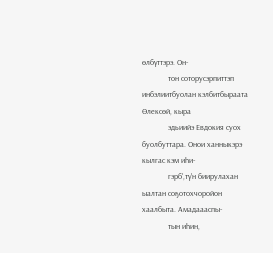өлбүттэрэ. Он-
             тон соторусэрпиттэп инбэлиитбуолан кэлбитбыраата Өлексөй, кыра
             эдьиийэ Евдокия суох буолбуттара. Онои ханныкэрэ кылгас кэм иһи-
             гэрб',тү'н биирулахан ыалтан соҕотохчоройон хаалбыта. Амадаааспы-
             тын иһин,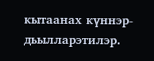кытаанах күннэр-дьылларэтилэр.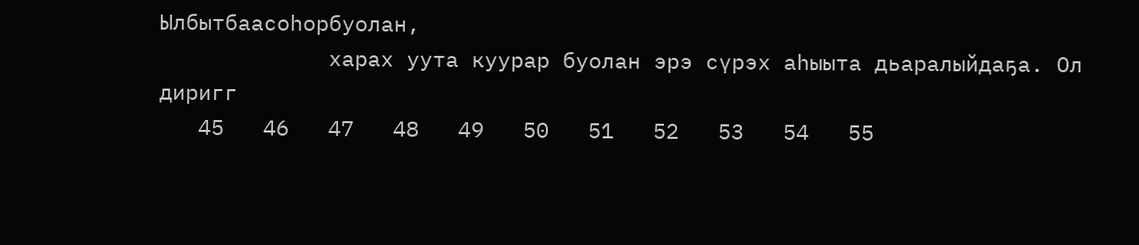Ылбытбаасоһорбуолан,
             харах уута куурар буолан эрэ сүрэх аһыыта дьаралыйдаҕа. Ол диригг
   45   46   47   48   49   50   51   52   53   54   55